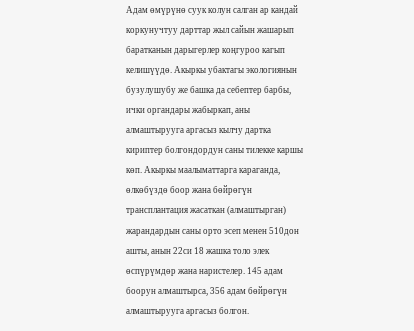Адам өмүрүнө суук колун салган ар кандай коркунучтуу дарттар жыл сайын жашарып баратканын дарыгерлер коңгуроо кагып келишүүдө. Акыркы убактагы экологиянын бузулушубу же башка да себептер барбы, ички органдары жабыркап, аны алмаштырууга аргасыз кылчу дартка кириптер болгондордун саны тилекке каршы көп. Акыркы маалыматтарга караганда, өлкөбүздө боор жана бөйрөгүн трансплантация жасаткан (алмаштырган) жарандардын саны орто эсеп менен 510дон ашты, анын 22си 18 жашка толо элек өспүрүмдөр жана наристелер. 145 адам боорун алмаштырса, 356 адам бөйрөгүн алмаштырууга аргасыз болгон.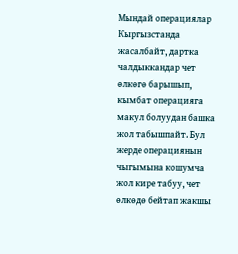Мындай операциялар Кыргызстанда жасалбайт, дартка чалдыккандар чет өлкөгө барышып, кымбат операцияга макул болуудан башка жол табышпайт. Бул жерде операциянын чыгымына кошумча жол кире табуу, чет өлкөдө бейтап жакшы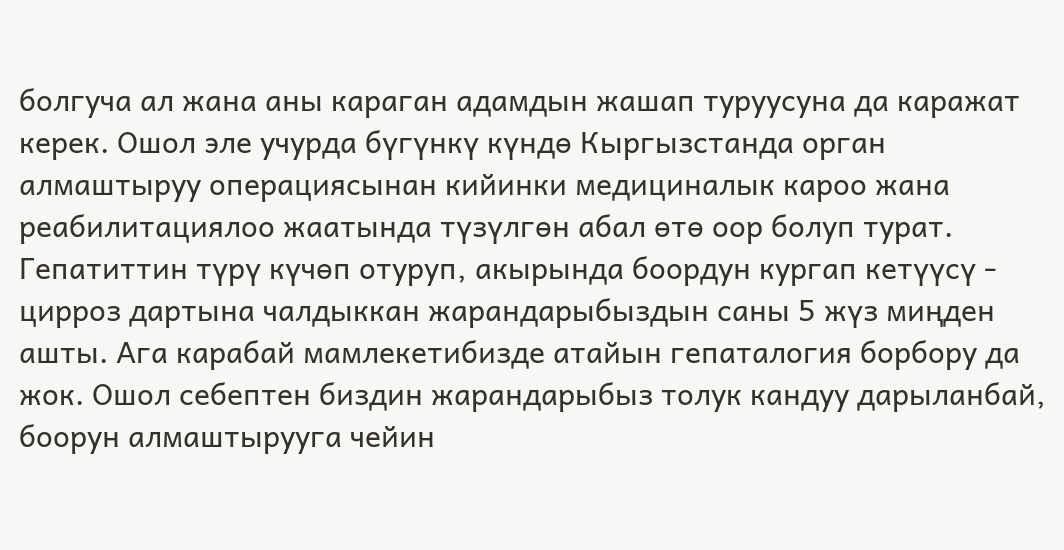болгуча ал жана аны караган адамдын жашап туруусуна да каражат керек. Ошол эле учурда бүгүнкү күндө Кыргызстанда орган алмаштыруу операциясынан кийинки медициналык кароо жана реабилитациялоо жаатында түзүлгөн абал өтө оор болуп турат. Гепатиттин түрү күчөп отуруп, акырында боордун кургап кетүүсү - цирроз дартына чалдыккан жарандарыбыздын саны 5 жүз миңден ашты. Ага карабай мамлекетибизде атайын гепаталогия борбору да жок. Ошол себептен биздин жарандарыбыз толук кандуу дарыланбай, боорун алмаштырууга чейин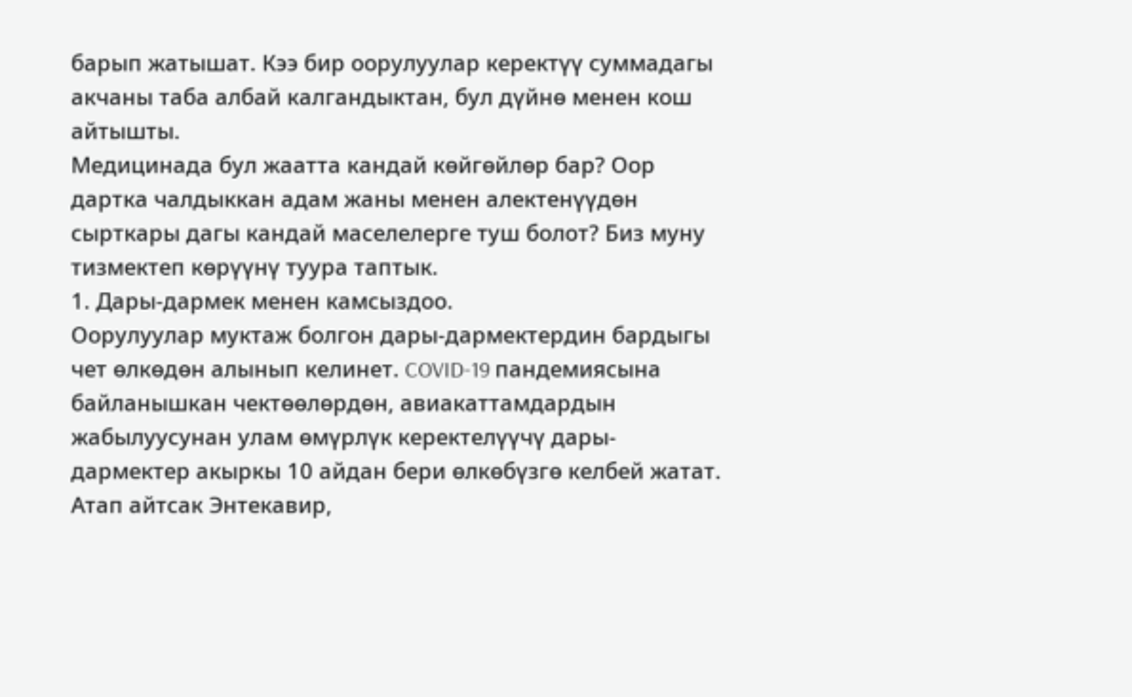барып жатышат. Кээ бир оорулуулар керектүү суммадагы акчаны таба албай калгандыктан, бул дүйнө менен кош айтышты.
Медицинада бул жаатта кандай көйгөйлөр бар? Оор дартка чалдыккан адам жаны менен алектенүүдөн сырткары дагы кандай маселелерге туш болот? Биз муну тизмектеп көрүүнү туура таптык.
1. Дары-дармек менен камсыздоо.
Оорулуулар муктаж болгон дары-дармектердин бардыгы чет өлкөдөн алынып келинет. COVID-19 пандемиясына байланышкан чектөөлөрдөн, авиакаттамдардын жабылуусунан улам өмүрлүк керектелүүчү дары-дармектер акыркы 10 айдан бери өлкөбүзгө келбей жатат. Атап айтсак Энтекавир,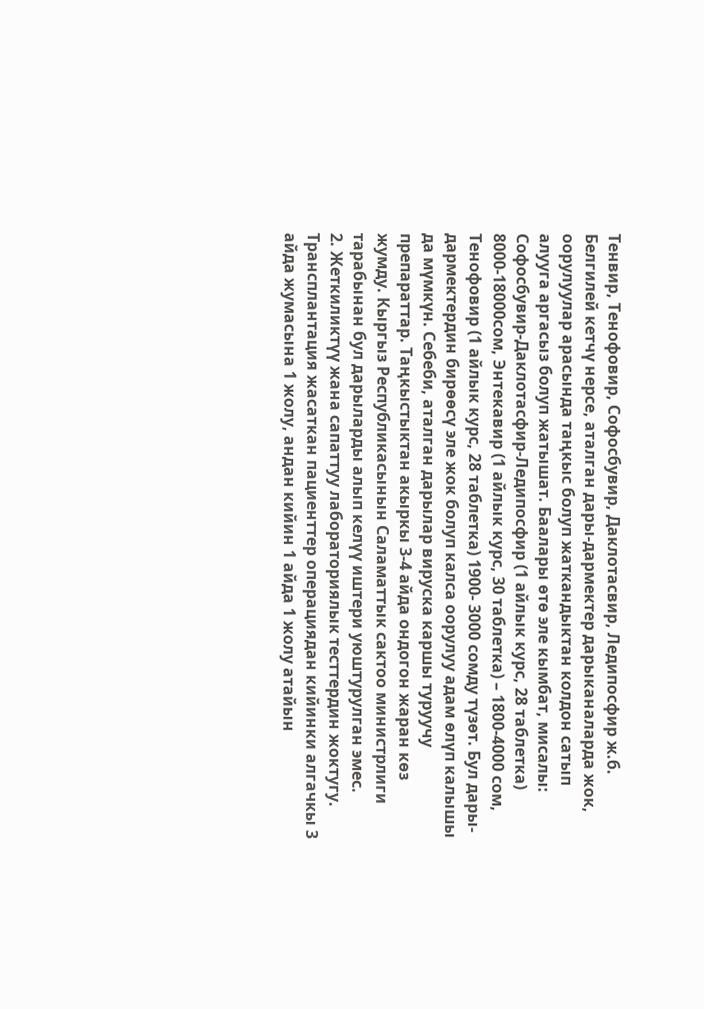Тенвир, Тенофовир, Софосбувир, Даклотасвир, Ледипосфир ж.б.
Белгилей кетчү нерсе, аталган дары-дармектер дарыканаларда жок, оорулуулар арасында таңкыс болуп жаткандыктан колдон сатып алууга аргасыз болуп жатышат. Баалары өтө эле кымбат, мисалы: Софосбувир-Даклотасфир-Ледипосфир (1 айлык курс, 28 таблетка) 8000-18000сом, Энтекавир (1 айлык курс, 30 таблетка) – 1800-4000 сом, Тенофовир (1 айлык курс, 28 таблетка) 1900- 3000 сомду түзөт. Бул дары-дармектердин бирөөсү эле жок болуп калса оорулуу адам өлүп калышы да мүмкүн. Себеби, аталган дарылар вируска каршы туруучу препараттар. Таңкыстыктан акыркы 3-4 айда ондогон жаран көз жумду. Кыргыз Республикасынын Саламаттык сактоо министрлиги тарабынан бул дарыларды алып келүү иштери уюштурулган эмес.
2. Жеткиликтүү жана сапаттуу лабораториялык тесттердин жоктугу.
Трансплантация жасаткан пациенттер операциядан кийинки алгачкы 3 айда жумасына 1 жолу, андан кийин 1 айда 1 жолу атайын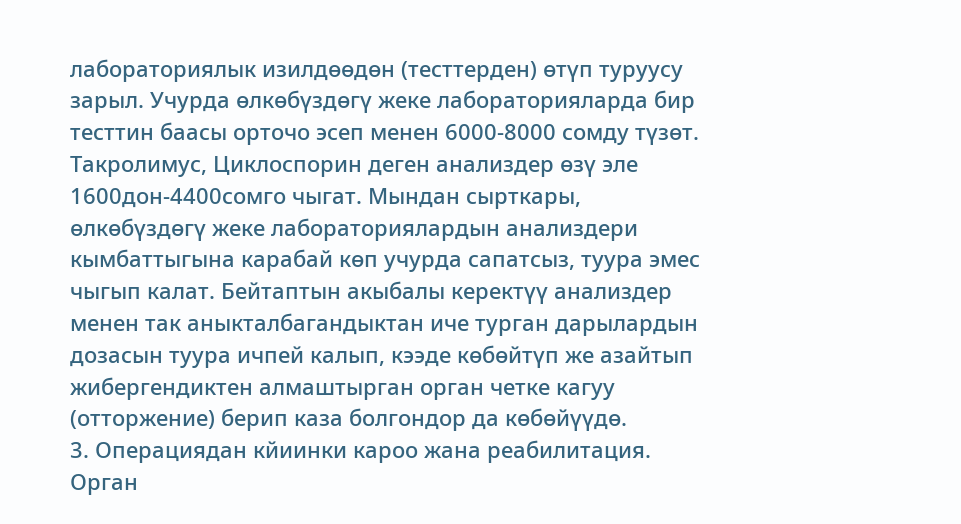лабораториялык изилдөөдөн (тесттерден) өтүп туруусу зарыл. Учурда өлкөбүздөгү жеке лабораторияларда бир тесттин баасы орточо эсеп менен 6000-8000 сомду түзөт. Такролимус, Циклоспорин деген анализдер өзү эле 1600дон-4400сомго чыгат. Мындан сырткары, өлкөбүздөгү жеке лабораториялардын анализдери кымбаттыгына карабай көп учурда сапатсыз, туура эмес чыгып калат. Бейтаптын акыбалы керектүү анализдер менен так аныкталбагандыктан иче турган дарылардын дозасын туура ичпей калып, кээде көбөйтүп же азайтып жибергендиктен алмаштырган орган четке кагуу (отторжение) берип каза болгондор да көбөйүүдө.
3. Операциядан кйиинки кароо жана реабилитация.
Орган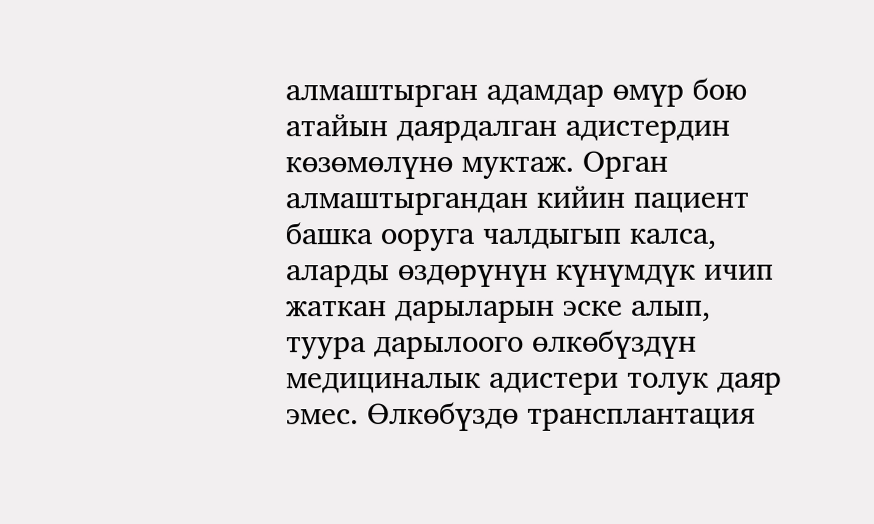алмаштырган адамдар өмүр бою атайын даярдалган адистердин көзөмөлүнө муктаж. Орган алмаштыргандан кийин пациент башка ооруга чалдыгып калса, аларды өздөрүнүн күнүмдүк ичип жаткан дарыларын эске алып, туура дарылоого өлкөбүздүн медициналык адистери толук даяр эмес. Өлкөбүздө трансплантация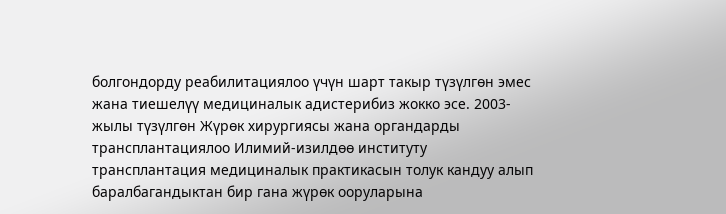болгондорду реабилитациялоо үчүн шарт такыр түзүлгөн эмес жана тиешелүү медициналык адистерибиз жокко эсе. 2003-жылы түзүлгөн Жүрөк хирургиясы жана органдарды трансплантациялоо Илимий-изилдөө институту трансплантация медициналык практикасын толук кандуу алып баралбагандыктан бир гана жүрөк ооруларына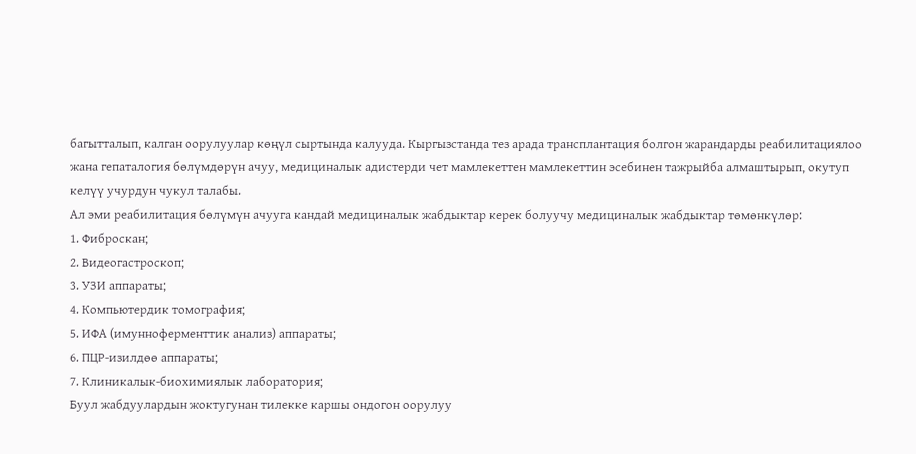багытталып, калган оорулуулар көңүл сыртында калууда. Кыргызстанда тез арада трансплантация болгон жарандарды реабилитациялоо жана гепаталогия бөлүмдөрүн ачуу, медициналык адистерди чет мамлекеттен мамлекеттин эсебинен тажрыйба алмаштырып, окутуп келүү учурдун чукул талабы.
Ал эми реабилитация бөлүмүн ачууга кандай медициналык жабдыктар керек болуучу медициналык жабдыктар төмөнкүлөр:
1. Фиброскан;
2. Видеогастроскоп;
3. УЗИ аппараты;
4. Компьютердик томография;
5. ИФА (имунноферменттик анализ) аппараты;
6. ПЦР-изилдөө аппараты;
7. Клиникалык-биохимиялык лаборатория;
Буул жабдуулардын жоктугунан тилекке каршы ондогон оорулуу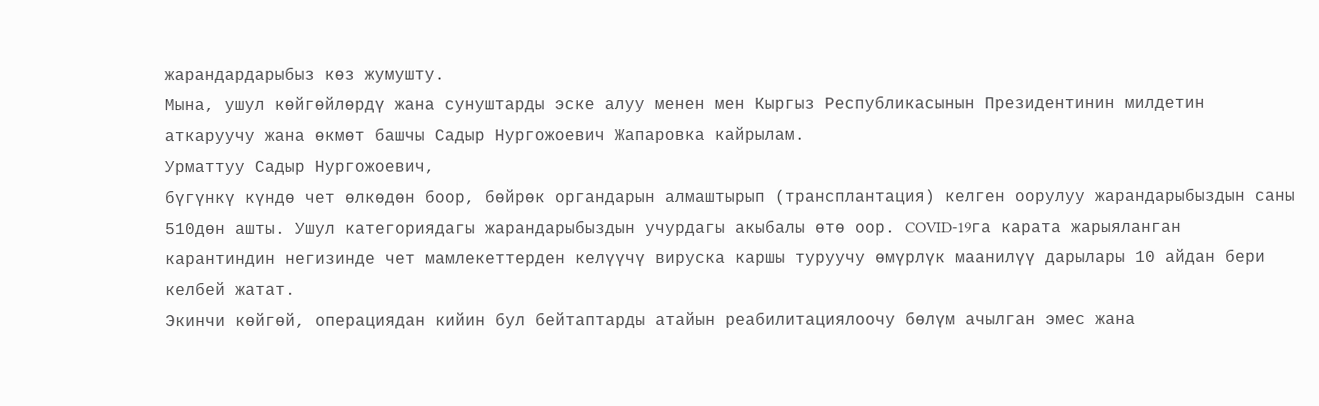жарандардарыбыз көз жумушту.
Мына, ушул көйгөйлөрдү жана сунуштарды эске алуу менен мен Кыргыз Республикасынын Президентинин милдетин аткаруучу жана өкмөт башчы Садыр Нургожоевич Жапаровка кайрылам.
Урматтуу Садыр Нургожоевич,
бүгүнкү күндө чет өлкөдөн боор, бөйрөк органдарын алмаштырып (трансплантация) келген оорулуу жарандарыбыздын саны 510дөн ашты. Ушул категориядагы жарандарыбыздын учурдагы акыбалы өтө оор. COVID-19га карата жарыяланган карантиндин негизинде чет мамлекеттерден келүүчү вируска каршы туруучу өмүрлүк маанилүү дарылары 10 айдан бери келбей жатат.
Экинчи көйгөй, операциядан кийин бул бейтаптарды атайын реабилитациялоочу бөлүм ачылган эмес жана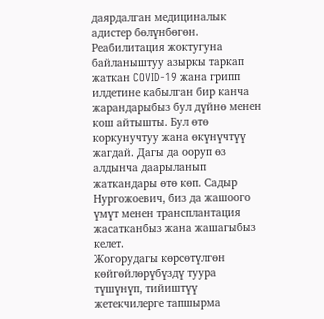даярдалган медициналык адистер бөлүнбөгөн. Реабилитация жоктугуна байланыштуу азыркы таркап жаткан COVID-19 жана грипп илдетине кабылган бир канча жарандарыбыз бул дүйнө менен кош айтышты. Бул өтө коркунучтуу жана өкүнүчтүү жагдай. Дагы да ооруп өз алдынча даарыланып жаткандары өтө көп. Садыр Нургожоевич, биз да жашоого үмүт менен трансплантация жасатканбыз жана жашагыбыз келет.
Жогорудагы көрсөтүлгөн көйгөйлөрүбүздү туура түшүнүп, тийиштүү жетекчилерге тапшырма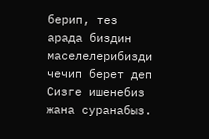берип, тез арада биздин маселелерибизди чечип берет деп Сизге ишенебиз жана суранабыз.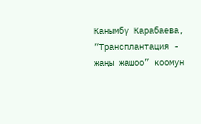Канымбү Карабаева, “Трансплантация - жаңы жашоо” коомун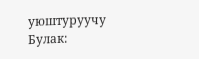уюштуруучу
Булак: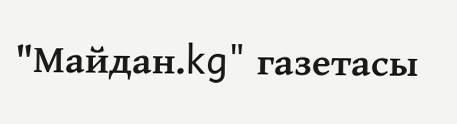"Майдан.kg" газетасы